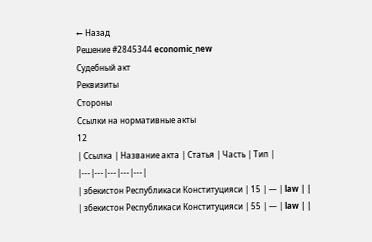← Назад
Решение #2845344 economic_new
Судебный акт
Реквизиты
Стороны
Ссылки на нормативные акты
12
| Ссылка | Название акта | Статья | Часть | Тип |
|---|---|---|---|---|
| збекистон Республикаси Конституцияси | 15 | — | law | |
| збекистон Республикаси Конституцияси | 55 | — | law | |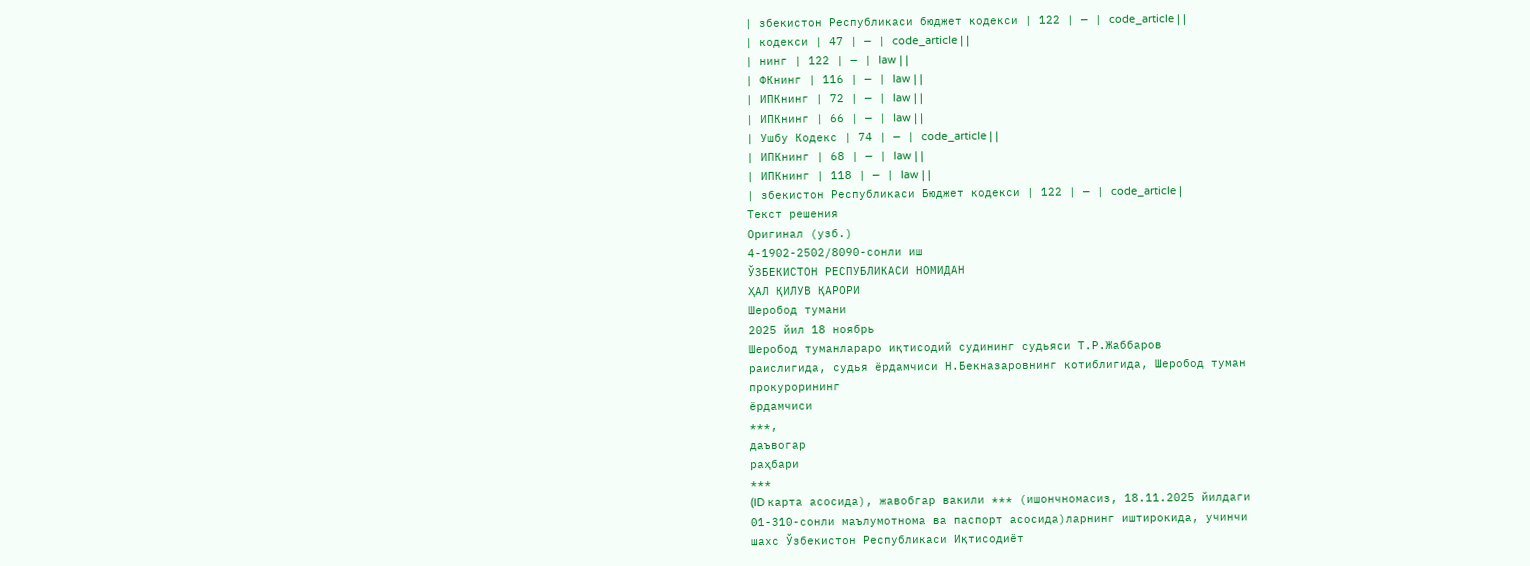| збекистон Республикаси бюджет кодекси | 122 | — | code_article | |
| кодекси | 47 | — | code_article | |
| нинг | 122 | — | law | |
| ФКнинг | 116 | — | law | |
| ИПКнинг | 72 | — | law | |
| ИПКнинг | 66 | — | law | |
| Ушбу Кодекс | 74 | — | code_article | |
| ИПКнинг | 68 | — | law | |
| ИПКнинг | 118 | — | law | |
| збекистон Республикаси Бюджет кодекси | 122 | — | code_article |
Текст решения
Оригинал (узб.)
4-1902-2502/8090-сонли иш
ЎЗБЕКИСТОН РЕСПУБЛИКАСИ НОМИДАН
ҲАЛ ҚИЛУВ ҚАРОРИ
Шеробод тумани
2025 йил 18 ноябрь
Шеробод туманлараро иқтисодий судининг судьяси Т.Р.Жаббаров
раислигида, судья ёрдамчиси Н.Бекназаровнинг котиблигида, Шеробод туман
прокурорининг
ёрдамчиси
***,
даъвогар
раҳбари
***
(ID карта асосида), жавобгар вакили *** (ишончномасиз, 18.11.2025 йилдаги
01-310-сонли маълумотнома ва паспорт асосида)ларнинг иштирокида, учинчи
шахс Ўзбекистон Республикаси Иқтисодиёт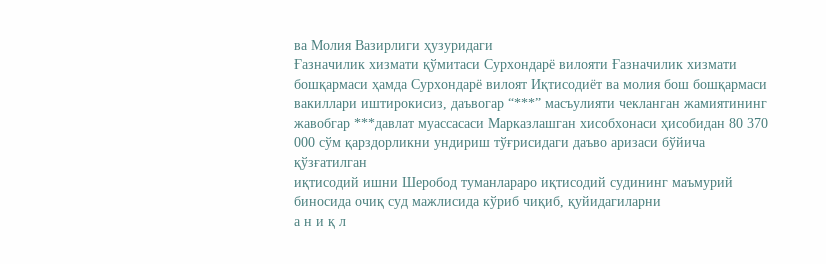ва Молия Вазирлиги ҳузуридаги
Ғазначилик хизмати қўмитаси Сурхондарё вилояти Ғазначилик хизмати
бошқармаси ҳамда Сурхондарё вилоят Иқтисодиёт ва молия бош бошқармаси
вакиллари иштирокисиз, даъвогар “***” масъулияти чекланган жамиятининг
жавобгар ***давлат муассасаси Марказлашган хисобхонаси ҳисобидан 80 370
000 сўм қарздорликни ундириш тўғрисидаги даъво аризаси бўйича қўзғатилган
иқтисодий ишни Шеробод туманлараро иқтисодий судининг маъмурий
биносида очиқ суд мажлисида кўриб чиқиб, қуйидагиларни
а н и қ л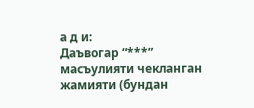а д и:
Даъвогар “***” масъулияти чекланган жамияти (бундан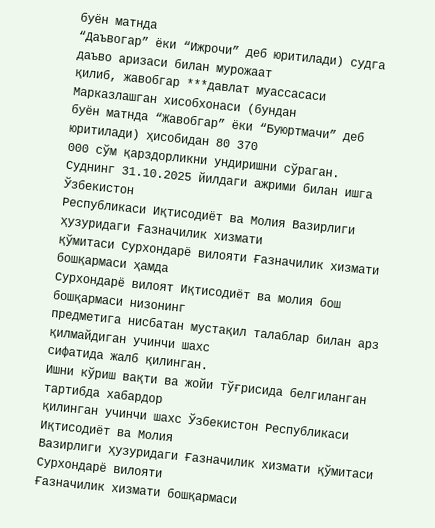буён матнда
“Даъвогар” ёки “Ижрочи” деб юритилади) судга даъво аризаси билан мурожаат
қилиб, жавобгар ***давлат муассасаси Марказлашган хисобхонаси (бундан
буён матнда “Жавобгар” ёки “Буюртмачи” деб юритилади) ҳисобидан 80 370
000 сўм қарздорликни ундиришни сўраган.
Суднинг 31.10.2025 йилдаги ажрими билан ишга Ўзбекистон
Республикаси Иқтисодиёт ва Молия Вазирлиги ҳузуридаги Ғазначилик хизмати
қўмитаси Сурхондарё вилояти Ғазначилик хизмати бошқармаси ҳамда
Сурхондарё вилоят Иқтисодиёт ва молия бош бошқармаси низонинг
предметига нисбатан мустақил талаблар билан арз қилмайдиган учинчи шахс
сифатида жалб қилинган.
Ишни кўриш вақти ва жойи тўғрисида белгиланган тартибда хабардор
қилинган учинчи шахс Ўзбекистон Республикаси Иқтисодиёт ва Молия
Вазирлиги ҳузуридаги Ғазначилик хизмати қўмитаси Сурхондарё вилояти
Ғазначилик хизмати бошқармаси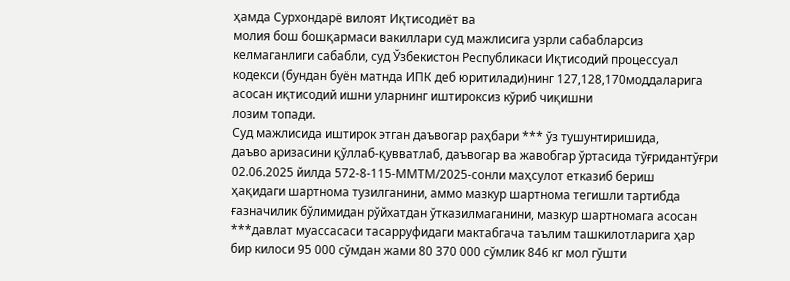ҳамда Сурхондарё вилоят Иқтисодиёт ва
молия бош бошқармаси вакиллари суд мажлисига узрли сабабларсиз
келмаганлиги сабабли, суд Ўзбекистон Республикаси Иқтисодий процессуал
кодекси (бундан буён матнда ИПК деб юритилади)нинг 127,128,170моддаларига асосан иқтисодий ишни уларнинг иштироксиз кўриб чиқишни
лозим топади.
Суд мажлисида иштирок этган даъвогар раҳбари *** ўз тушунтиришида,
даъво аризасини қўллаб-қувватлаб, даъвогар ва жавобгар ўртасида тўғридантўғри 02.06.2025 йилда 572-8-115-ММТМ/2025-сонли маҳсулот етказиб бериш
ҳақидаги шартнома тузилганини, аммо мазкур шартнома тегишли тартибда
ғазначилик бўлимидан рўйхатдан ўтказилмаганини, мазкур шартномага асосан
***давлат муассасаси тасарруфидаги мактабгача таълим ташкилотларига ҳар
бир килоси 95 000 сўмдан жами 80 370 000 сўмлик 846 кг мол гўшти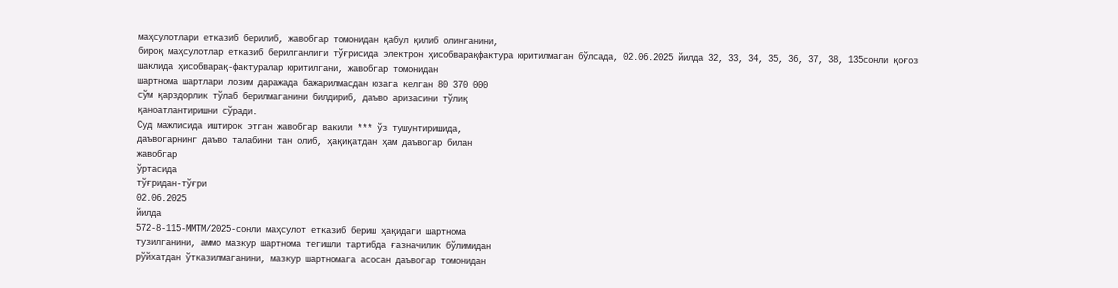маҳсулотлари етказиб берилиб, жавобгар томонидан қабул қилиб олинганини,
бироқ маҳсулотлар етказиб берилганлиги тўғрисида электрон ҳисобварақфактура юритилмаган бўлсада, 02.06.2025 йилда 32, 33, 34, 35, 36, 37, 38, 135сонли қоғоз шаклида ҳисобварақ-фактуралар юритилгани, жавобгар томонидан
шартнома шартлари лозим даражада бажарилмасдан юзага келган 80 370 000
сўм қарздорлик тўлаб берилмаганини билдириб, даъво аризасини тўлиқ
қаноатлантиришни сўради.
Суд мажлисида иштирок этган жавобгар вакили *** ўз тушунтиришида,
даъвогарнинг даъво талабини тан олиб, ҳақиқатдан ҳам даъвогар билан
жавобгар
ўртасида
тўғридан-тўғри
02.06.2025
йилда
572-8-115-ММТМ/2025-сонли маҳсулот етказиб бериш ҳақидаги шартнома
тузилганини, аммо мазкур шартнома тегишли тартибда ғазначилик бўлимидан
рўйхатдан ўтказилмаганини, мазкур шартномага асосан даъвогар томонидан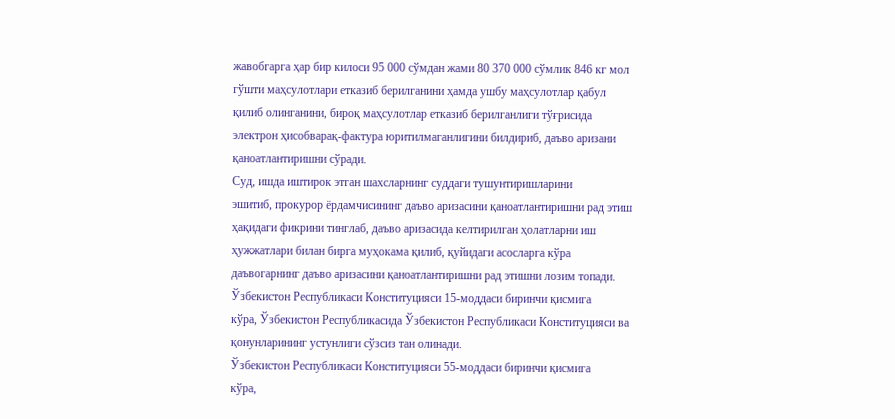жавобгарга ҳар бир килоси 95 000 сўмдан жами 80 370 000 сўмлик 846 кг мол
гўшти маҳсулотлари етказиб берилганини ҳамда ушбу маҳсулотлар қабул
қилиб олинганини, бироқ маҳсулотлар етказиб берилганлиги тўғрисида
электрон ҳисобварақ-фактура юритилмаганлигини билдириб, даъво аризани
қаноатлантиришни сўради.
Суд, ишда иштирок этган шахсларнинг суддаги тушунтиришларини
эшитиб, прокурор ёрдамчисининг даъво аризасини қаноатлантиришни рад этиш
ҳақидаги фикрини тинглаб, даъво аризасида келтирилган ҳолатларни иш
ҳужжатлари билан бирга муҳокама қилиб, қуйидаги асосларга кўра
даъвогарнинг даъво аризасини қаноатлантиришни рад этишни лозим топади.
Ўзбекистон Республикаси Конституцияси 15-моддаси биринчи қисмига
кўра, Ўзбекистон Республикасида Ўзбекистон Республикаси Конституцияси ва
қонунларининг устунлиги сўзсиз тан олинади.
Ўзбекистон Республикаси Конституцияси 55-моддаси биринчи қисмига
кўра,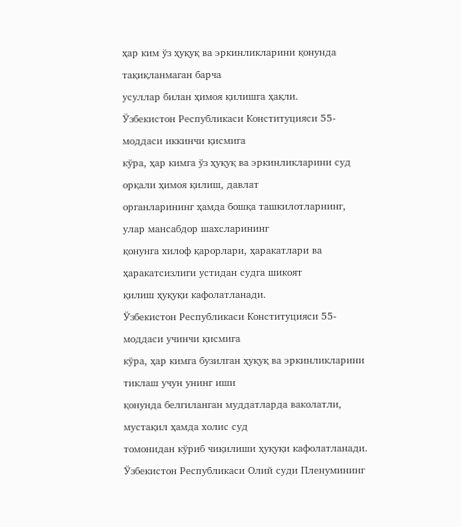ҳар ким ўз ҳуқуқ ва эркинликларини қонунда тақиқланмаган барча
усуллар билан ҳимоя қилишга ҳақли.
Ўзбекистон Республикаси Конституцияси 55-моддаси иккинчи қисмига
кўра, ҳар кимга ўз ҳуқуқ ва эркинликларини суд орқали ҳимоя қилиш, давлат
органларининг ҳамда бошқа ташкилотларнинг, улар мансабдор шахсларининг
қонунга хилоф қарорлари, ҳаракатлари ва ҳаракатсизлиги устидан судга шикоят
қилиш ҳуқуқи кафолатланади.
Ўзбекистон Республикаси Конституцияси 55-моддаси учинчи қисмига
кўра, ҳар кимга бузилган ҳуқуқ ва эркинликларини тиклаш учун унинг иши
қонунда белгиланган муддатларда ваколатли, мустақил ҳамда холис суд
томонидан кўриб чиқилиши ҳуқуқи кафолатланади.
Ўзбекистон Республикаси Олий суди Пленумининг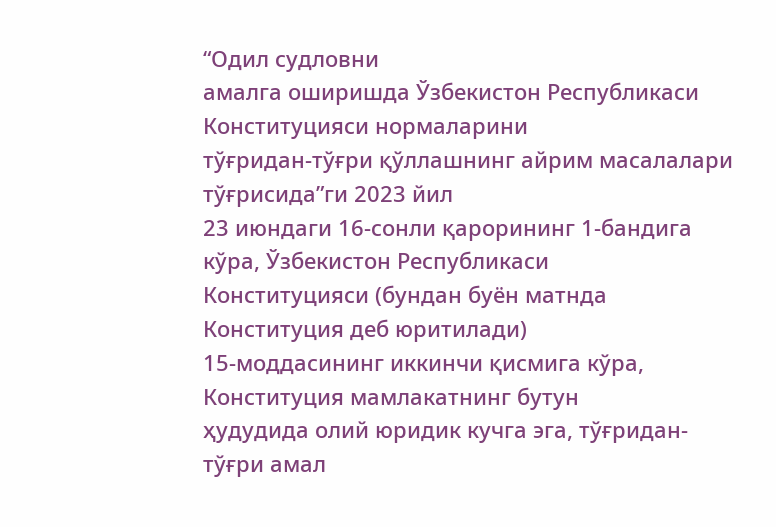“Одил судловни
амалга оширишда Ўзбекистон Республикаси Конституцияси нормаларини
тўғридан-тўғри қўллашнинг айрим масалалари тўғрисида”ги 2023 йил
23 июндаги 16-сонли қарорининг 1-бандига кўра, Ўзбекистон Республикаси
Конституцияси (бундан буён матнда Конституция деб юритилади)
15-моддасининг иккинчи қисмига кўра, Конституция мамлакатнинг бутун
ҳудудида олий юридик кучга эга, тўғридан-тўғри амал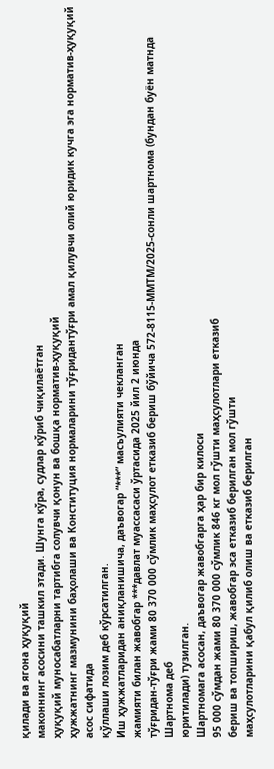қилади ва ягона ҳуқуқий
маконнинг асосини ташкил этади. Шунга кўра, судлар кўриб чиқилаётган
ҳуқуқий муносабатларни тартибга солувчи қонун ва бошқа норматив-ҳуқуқий
ҳужжатнинг мазмунини баҳолаши ва Конституция нормаларини тўғридантўғри амал қилувчи олий юридик кучга эга норматив-ҳуқуқий асос сифатида
қўллаши лозим деб кўрсатилган.
Иш ҳужжатларидан аниқланишича, даъвогар “***” масъулияти чекланган
жамияти билан жавобгар ***давлат муассасаси ўртасида 2025 йил 2 июнда
тўғридан-тўғри жами 80 370 000 сўмлик маҳсулот етказиб бериш бўйича 572-8115-ММТМ/2025-сонли шартнома (бундан буён матнда Шартнома деб
юритилади) тузилган.
Шартномага асосан, даъвогар жавобгарга ҳар бир килоси
95 000 сўмдан жами 80 370 000 сўмлик 846 кг мол гўшти маҳсулотлари етказиб
бериш ва топшириш, жавобгар эса етказиб берилган мол гўшти
маҳсулотларини қабул қилиб олиш ва етказиб берилган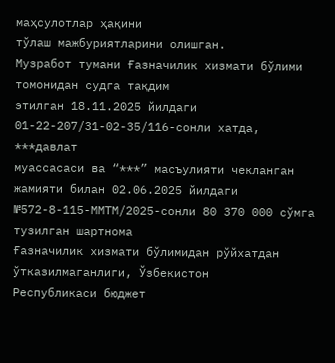маҳсулотлар ҳақини
тўлаш мажбуриятларини олишган.
Музработ тумани Ғазначилик хизмати бўлими томонидан судга тақдим
этилган 18.11.2025 йилдаги 01-22-207/31-02-35/116-сонли хатда, ***давлат
муассасаси ва “***” масъулияти чекланган жамияти билан 02.06.2025 йилдаги
№572-8-115-ММТМ/2025-сонли 80 370 000 сўмга тузилган шартнома
Ғазначилик хизмати бўлимидан рўйхатдан ўтказилмаганлиги, Ўзбекистон
Республикаси бюджет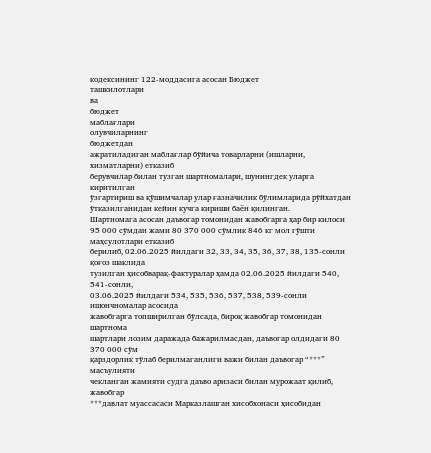кодексининг 122-моддасига асосан Бюджет
ташкилотлари
ва
бюджет
маблағлари
олувчиларнинг
бюджетдан
ажратиладиган маблағлар бўйича товарларни (ишларни, хизматларни) етказиб
берувчилар билан тузган шартномалари, шунингдек уларга киритилган
ўзгартириш ва қўшимчалар улар ғазначилик бўлимларида рўйхатдан
ўтказилганидан кейин кучга кириши баён қилинган.
Шартномага асосан даъвогар томонидан жавобгарга ҳар бир килоси
95 000 сўмдан жами 80 370 000 сўмлик 846 кг мол гўшти маҳсулотлари етказиб
берилиб, 02.06.2025 йилдаги 32, 33, 34, 35, 36, 37, 38, 135-сонли қоғоз шаклида
тузилган ҳисобварақ-фактуралар ҳамда 02.06.2025 йилдаги 540, 541-сонли,
03.06.2025 йилдаги 534, 535, 536, 537, 538, 539-сонли ишончномалар асосида
жавобгарга топширилган бўлсада, бироқ жавобгар томонидан шартнома
шартлари лозим даражада бажарилмасдан, даъвогар олдидаги 80 370 000 сўм
қарздорлик тўлаб берилмаганлиги важи билан даъвогар “***” масъулияти
чекланган жамияти судга даъво аризаси билан мурожаат қилиб, жавобгар
***давлат муассасаси Марказлашган хисобхонаси ҳисобидан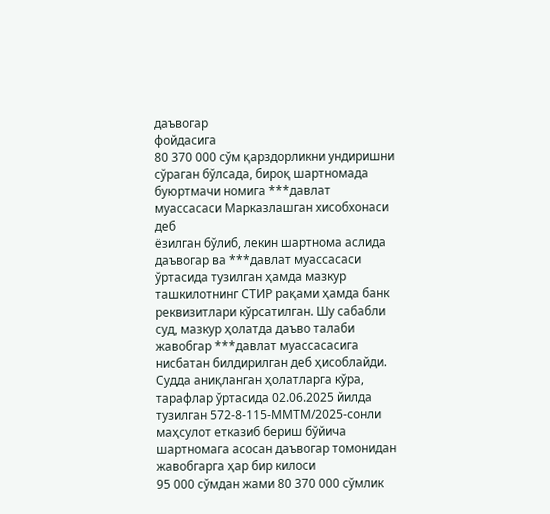даъвогар
фойдасига
80 370 000 сўм қарздорликни ундиришни сўраган бўлсада, бироқ шартномада
буюртмачи номига ***давлат муассасаси Марказлашган хисобхонаси деб
ёзилган бўлиб, лекин шартнома аслида даъвогар ва ***давлат муассасаси
ўртасида тузилган ҳамда мазкур ташкилотнинг СТИР рақами ҳамда банк
реквизитлари кўрсатилган. Шу сабабли суд, мазкур ҳолатда даъво талаби
жавобгар ***давлат муассасасига нисбатан билдирилган деб ҳисоблайди.
Судда аниқланган ҳолатларга кўра, тарафлар ўртасида 02.06.2025 йилда
тузилган 572-8-115-ММТМ/2025-сонли маҳсулот етказиб бериш бўйича
шартномага асосан даъвогар томонидан жавобгарга ҳар бир килоси
95 000 сўмдан жами 80 370 000 сўмлик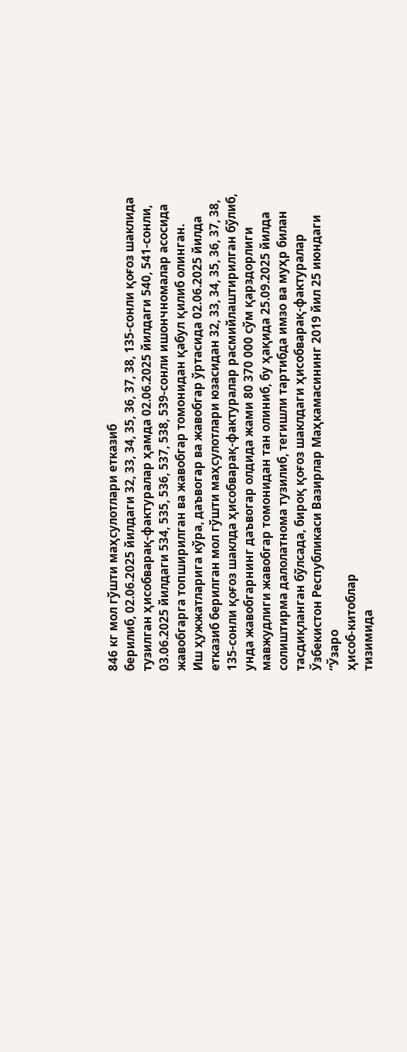846 кг мол гўшти маҳсулотлари етказиб
берилиб, 02.06.2025 йилдаги 32, 33, 34, 35, 36, 37, 38, 135-сонли қоғоз шаклида
тузилган ҳисобварақ-фактуралар ҳамда 02.06.2025 йилдаги 540, 541-сонли,
03.06.2025 йилдаги 534, 535, 536, 537, 538, 539-сонли ишончномалар асосида
жавобгарга топширилган ва жавобгар томонидан қабул қилиб олинган.
Иш ҳужжатларига кўра, даъвогар ва жавобгар ўртасида 02.06.2025 йилда
етказиб берилган мол гўшти маҳсулотлари юзасидан 32, 33, 34, 35, 36, 37, 38,
135-сонли қоғоз шаклда ҳисобварақ-фактуралар расмийлаштирилган бўлиб,
унда жавобгарнинг даъвогар олдида жами 80 370 000 сўм қарздорлиги
мавжудлиги жавобгар томонидан тан олиниб, бу ҳақида 25.09.2025 йилда
солиштирма далолатнома тузилиб, тегишли тартибда имзо ва муҳр билан
тасдиқланган бўлсада, бироқ қоғоз шаклдаги ҳисобварақ-фактуралар
Ўзбекистон Республикаси Вазирлар Маҳкамасининг 2019 йил 25 июндаги
“Ўзаро
ҳисоб-китоблар
тизимида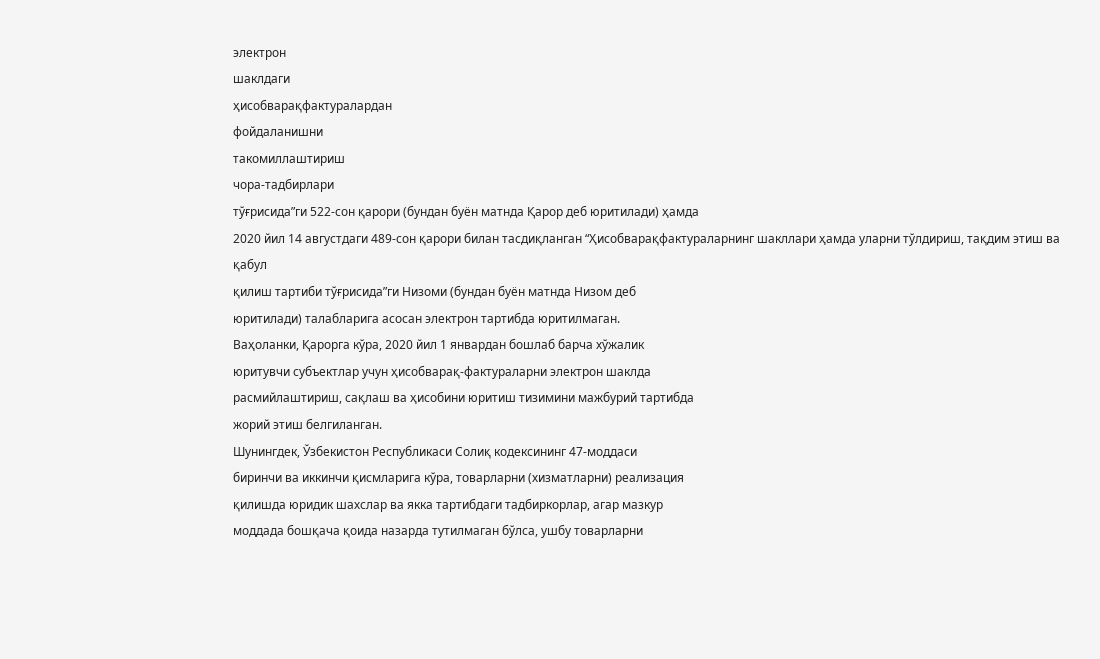электрон
шаклдаги
ҳисобварақфактуралардан
фойдаланишни
такомиллаштириш
чора-тадбирлари
тўғрисида”ги 522-сон қарори (бундан буён матнда Қарор деб юритилади) ҳамда
2020 йил 14 августдаги 489-сон қарори билан тасдиқланган “Ҳисобварақфактураларнинг шакллари ҳамда уларни тўлдириш, тақдим этиш ва қабул
қилиш тартиби тўғрисида”ги Низоми (бундан буён матнда Низом деб
юритилади) талабларига асосан электрон тартибда юритилмаган.
Ваҳоланки, Қарорга кўра, 2020 йил 1 январдан бошлаб барча хўжалик
юритувчи субъектлар учун ҳисобварақ-фактураларни электрон шаклда
расмийлаштириш, сақлаш ва ҳисобини юритиш тизимини мажбурий тартибда
жорий этиш белгиланган.
Шунингдек, Ўзбекистон Республикаси Солиқ кодексининг 47-моддаси
биринчи ва иккинчи қисмларига кўра, товарларни (хизматларни) реализация
қилишда юридик шахслар ва якка тартибдаги тадбиркорлар, агар мазкур
моддада бошқача қоида назарда тутилмаган бўлса, ушбу товарларни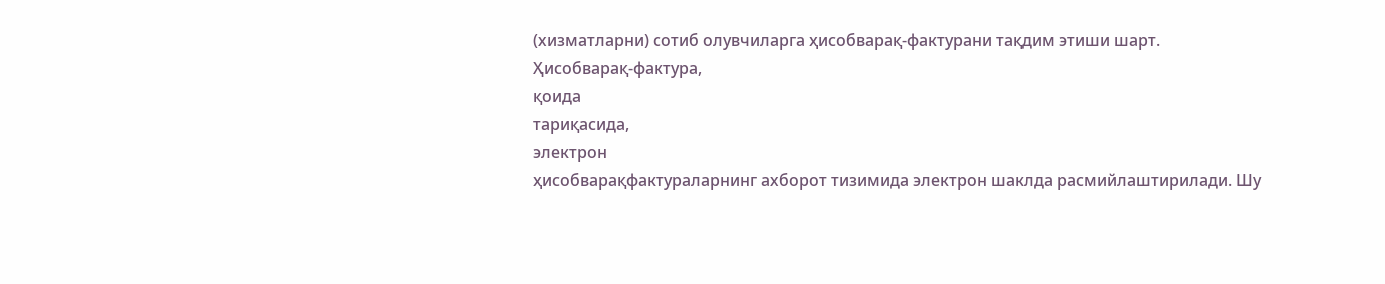(хизматларни) сотиб олувчиларга ҳисобварақ-фактурани тақдим этиши шарт.
Ҳисобварақ-фактура,
қоида
тариқасида,
электрон
ҳисобварақфактураларнинг ахборот тизимида электрон шаклда расмийлаштирилади. Шу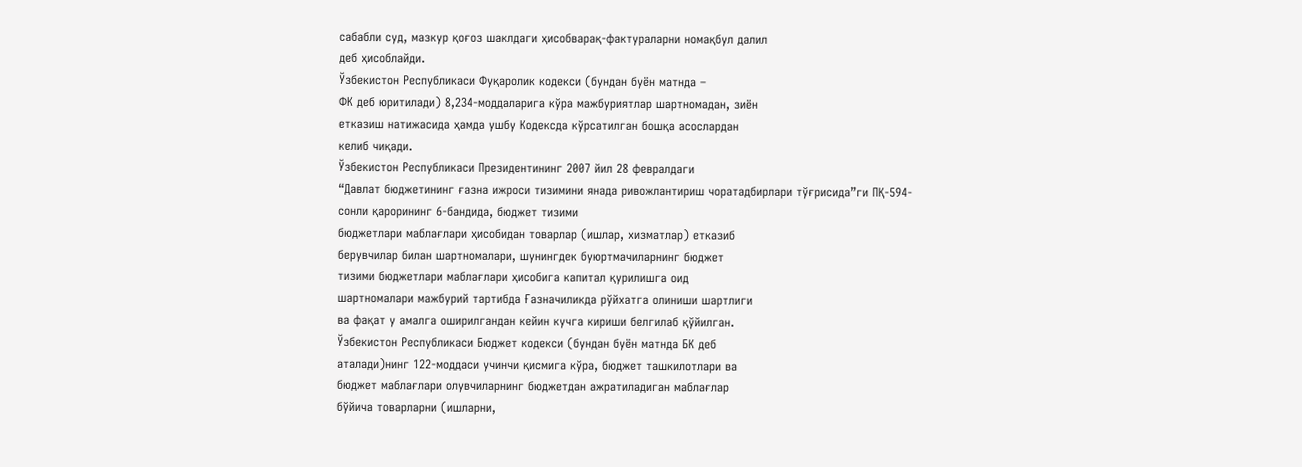сабабли суд, мазкур қоғоз шаклдаги ҳисобварақ-фактураларни номақбул далил
деб ҳисоблайди.
Ўзбекистон Республикаси Фуқаролик кодекси (бундан буён матнда –
ФК деб юритилади) 8,234-моддаларига кўра мажбуриятлар шартномадан, зиён
етказиш натижасида ҳамда ушбу Кодексда кўрсатилган бошқа асослардан
келиб чиқади.
Ўзбекистон Республикаси Президентининг 2007 йил 28 февралдаги
“Давлат бюджетининг ғазна ижроси тизимини янада ривожлантириш чоратадбирлари тўғрисида”ги ПҚ-594-сонли қарорининг 6-бандида, бюджет тизими
бюджетлари маблағлари ҳисобидан товарлар (ишлар, хизматлар) етказиб
берувчилар билан шартномалари, шунингдек буюртмачиларнинг бюджет
тизими бюджетлари маблағлари ҳисобига капитал қурилишга оид
шартномалари мажбурий тартибда Ғазначиликда рўйхатга олиниши шартлиги
ва фақат у амалга оширилгандан кейин кучга кириши белгилаб қўйилган.
Ўзбекистон Республикаси Бюджет кодекси (бундан буён матнда БК деб
аталади)нинг 122-моддаси учинчи қисмига кўра, бюджет ташкилотлари ва
бюджет маблағлари олувчиларнинг бюджетдан ажратиладиган маблағлар
бўйича товарларни (ишларни,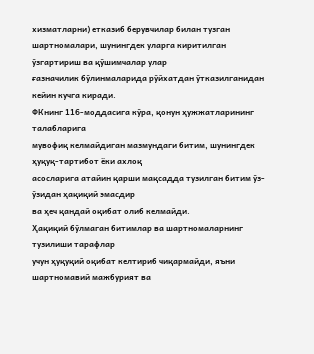хизматларни) етказиб берувчилар билан тузган
шартномалари, шунингдек уларга киритилган ўзгартириш ва қўшимчалар улар
ғазначилик бўлинмаларида рўйхатдан ўтказилганидан кейин кучга киради.
ФКнинг 116-моддасига кўра, қонун ҳужжатларининг талабларига
мувофиқ келмайдиган мазмундаги битим, шунингдек ҳуқуқ-тартибот ёки ахлоқ
асосларига атайин қарши мақсадда тузилган битим ўз-ўзидан ҳақиқий эмасдир
ва ҳеч қандай оқибат олиб келмайди.
Ҳақиқий бўлмаган битимлар ва шартномаларнинг тузилиши тарафлар
учун ҳуқуқий оқибат келтириб чиқармайди, яъни шартномавий мажбурият ва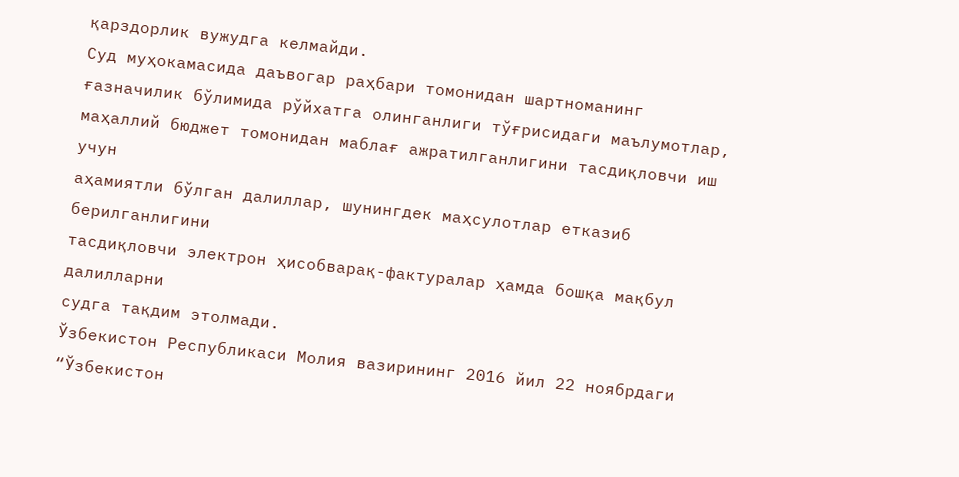қарздорлик вужудга келмайди.
Суд муҳокамасида даъвогар раҳбари томонидан шартноманинг
ғазначилик бўлимида рўйхатга олинганлиги тўғрисидаги маълумотлар,
маҳаллий бюджет томонидан маблағ ажратилганлигини тасдиқловчи иш учун
аҳамиятли бўлган далиллар, шунингдек маҳсулотлар етказиб берилганлигини
тасдиқловчи электрон ҳисобварақ-фактуралар ҳамда бошқа мақбул далилларни
судга тақдим этолмади.
Ўзбекистон Республикаси Молия вазирининг 2016 йил 22 ноябрдаги
“Ўзбекистон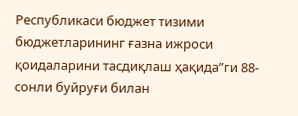Республикаси бюджет тизими бюджетларининг ғазна ижроси
қоидаларини тасдиқлаш ҳақида”ги 88-сонли буйруғи билан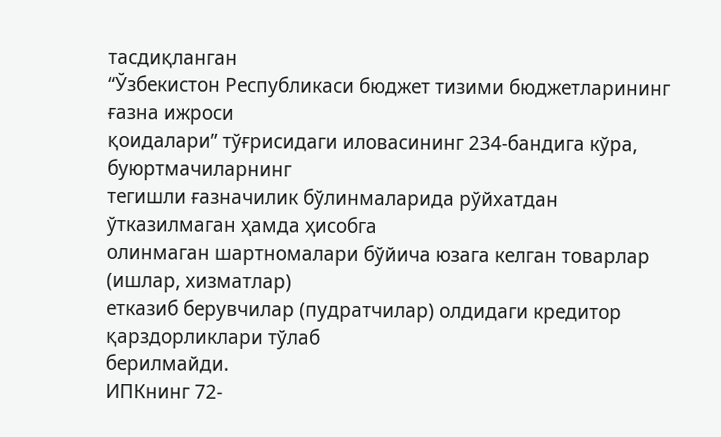тасдиқланган
“Ўзбекистон Республикаси бюджет тизими бюджетларининг ғазна ижроси
қоидалари” тўғрисидаги иловасининг 234-бандига кўра, буюртмачиларнинг
тегишли ғазначилик бўлинмаларида рўйхатдан ўтказилмаган ҳамда ҳисобга
олинмаган шартномалари бўйича юзага келган товарлар (ишлар, хизматлар)
етказиб берувчилар (пудратчилар) олдидаги кредитор қарздорликлари тўлаб
берилмайди.
ИПКнинг 72-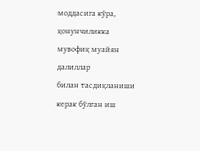моддасига кўра, қонунчиликка мувофиқ муайян далиллар
билан тасдиқланиши керак бўлган иш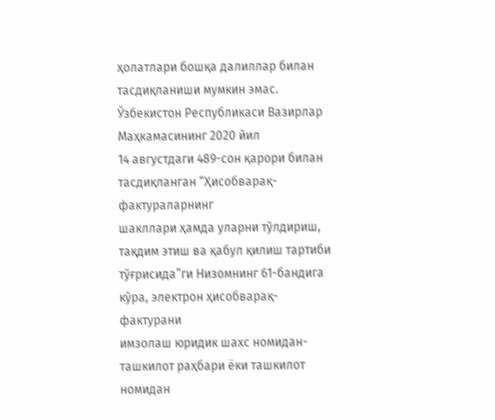ҳолатлари бошқа далиллар билан
тасдиқланиши мумкин эмас.
Ўзбекистон Республикаси Вазирлар Маҳкамасининг 2020 йил
14 августдаги 489-сон қарори билан тасдиқланган “Ҳисобварақ-фактураларнинг
шакллари ҳамда уларни тўлдириш, тақдим этиш ва қабул қилиш тартиби
тўғрисида”ги Низомнинг 61-бандига кўра, электрон ҳисобварақ-фактурани
имзолаш юридик шахс номидан-ташкилот раҳбари ёки ташкилот номидан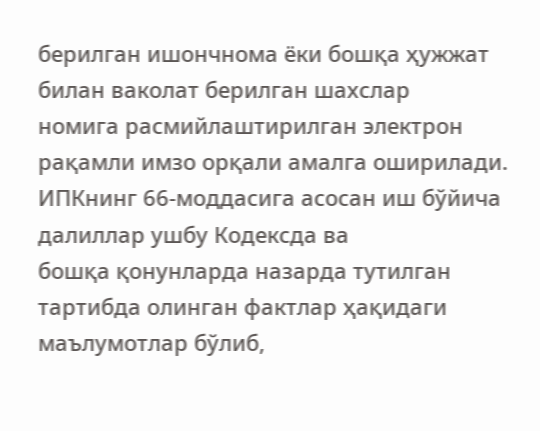берилган ишончнома ёки бошқа ҳужжат билан ваколат берилган шахслар
номига расмийлаштирилган электрон рақамли имзо орқали амалга оширилади.
ИПКнинг 66-моддасига асосан иш бўйича далиллар ушбу Кодексда ва
бошқа қонунларда назарда тутилган тартибда олинган фактлар ҳақидаги
маълумотлар бўлиб,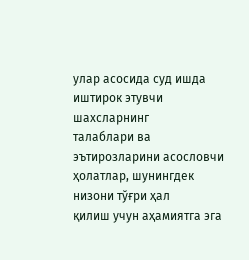улар асосида суд ишда иштирок этувчи шахсларнинг
талаблари ва эътирозларини асословчи ҳолатлар, шунингдек низони тўғри ҳал
қилиш учун аҳамиятга эга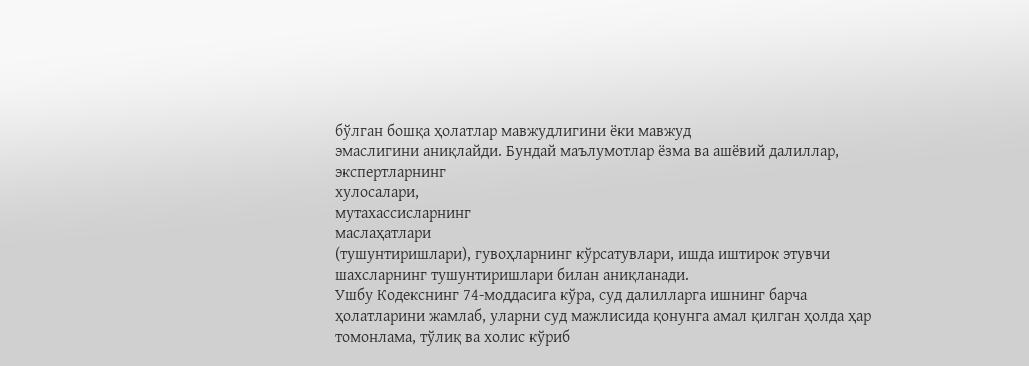бўлган бошқа ҳолатлар мавжудлигини ёки мавжуд
эмаслигини аниқлайди. Бундай маълумотлар ёзма ва ашёвий далиллар,
экспертларнинг
хулосалари,
мутахассисларнинг
маслаҳатлари
(тушунтиришлари), гувоҳларнинг кўрсатувлари, ишда иштирок этувчи
шахсларнинг тушунтиришлари билан аниқланади.
Ушбу Кодекснинг 74-моддасига кўра, суд далилларга ишнинг барча
ҳолатларини жамлаб, уларни суд мажлисида қонунга амал қилган ҳолда ҳар
томонлама, тўлиқ ва холис кўриб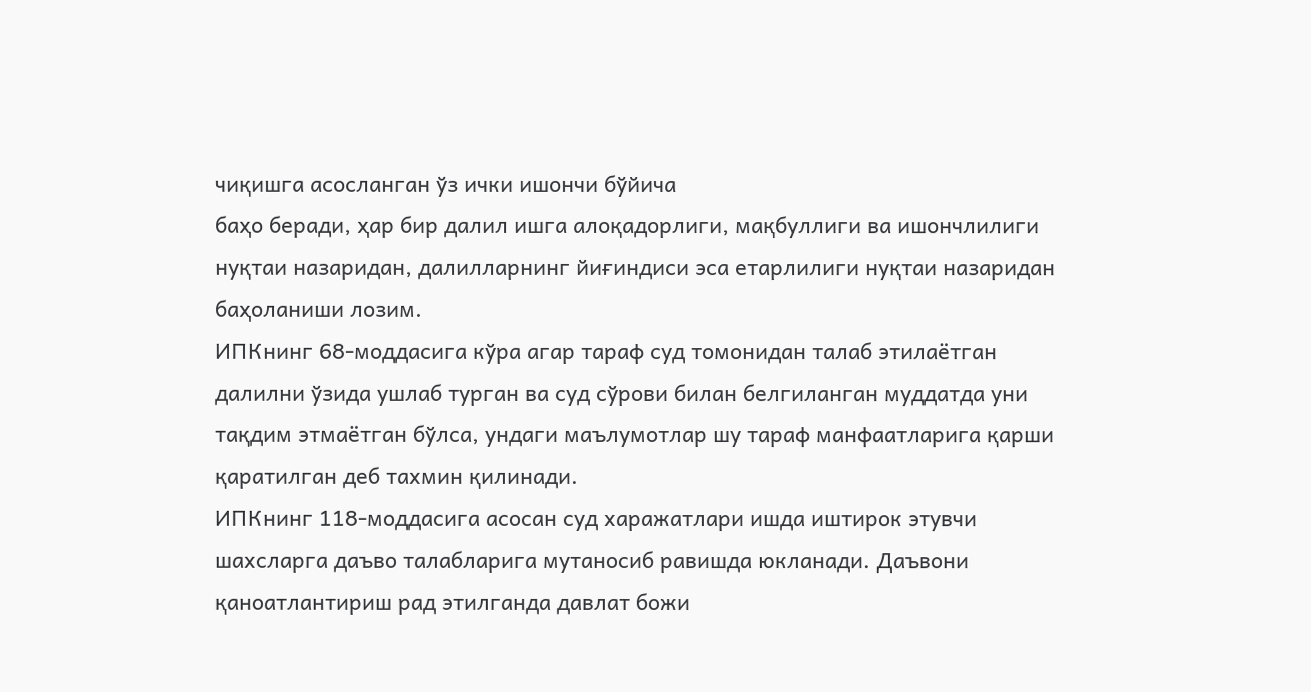чиқишга асосланган ўз ички ишончи бўйича
баҳо беради, ҳар бир далил ишга алоқадорлиги, мақбуллиги ва ишончлилиги
нуқтаи назаридан, далилларнинг йиғиндиси эса етарлилиги нуқтаи назаридан
баҳоланиши лозим.
ИПКнинг 68-моддасига кўра агар тараф суд томонидан талаб этилаётган
далилни ўзида ушлаб турган ва суд сўрови билан белгиланган муддатда уни
тақдим этмаётган бўлса, ундаги маълумотлар шу тараф манфаатларига қарши
қаратилган деб тахмин қилинади.
ИПКнинг 118-моддасига асосан суд харажатлари ишда иштирок этувчи
шахсларга даъво талабларига мутаносиб равишда юкланади. Даъвони
қаноатлантириш рад этилганда давлат божи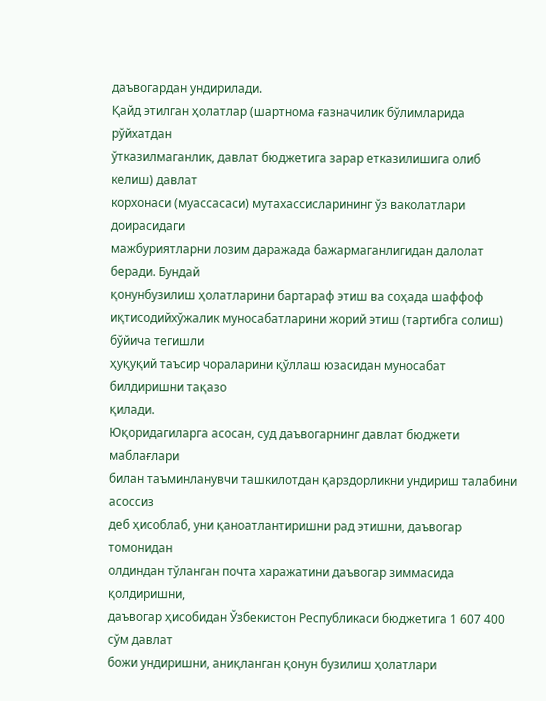даъвогардан ундирилади.
Қайд этилган ҳолатлар (шартнома ғазначилик бўлимларида рўйхатдан
ўтказилмаганлик, давлат бюджетига зарар етказилишига олиб келиш) давлат
корхонаси (муассасаси) мутахассисларининг ўз ваколатлари доирасидаги
мажбуриятларни лозим даражада бажармаганлигидан далолат беради. Бундай
қонунбузилиш ҳолатларини бартараф этиш ва соҳада шаффоф иқтисодийхўжалик муносабатларини жорий этиш (тартибга солиш) бўйича тегишли
ҳуқуқий таъсир чораларини қўллаш юзасидан муносабат билдиришни тақазо
қилади.
Юқоридагиларга асосан, суд даъвогарнинг давлат бюджети маблағлари
билан таъминланувчи ташкилотдан қарздорликни ундириш талабини асоссиз
деб ҳисоблаб, уни қаноатлантиришни рад этишни, даъвогар томонидан
олдиндан тўланган почта харажатини даъвогар зиммасида қолдиришни,
даъвогар ҳисобидан Ўзбекистон Республикаси бюджетига 1 607 400 сўм давлат
божи ундиришни, аниқланган қонун бузилиш ҳолатлари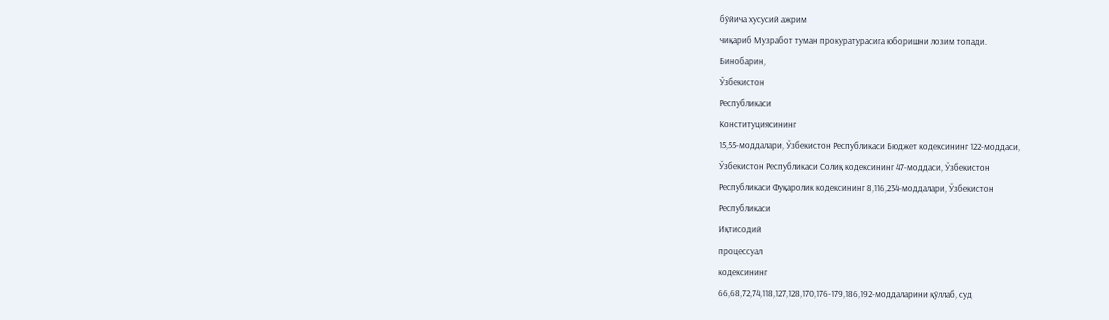бўйича хусусий ажрим
чиқариб Музработ туман прокуратурасига юборишни лозим топади.
Бинобарин,
Ўзбекистон
Республикаси
Конституциясининг
15,55-моддалари, Ўзбекистон Республикаси Бюджет кодексининг 122-моддаси,
Ўзбекистон Республикаси Солиқ кодексининг 47-моддаси, Ўзбекистон
Республикаси Фуқаролик кодексининг 8,116,234-моддалари, Ўзбекистон
Республикаси
Иқтисодий
процессуал
кодексининг
66,68,72,74,118,127,128,170,176-179,186,192-моддаларини қўллаб, суд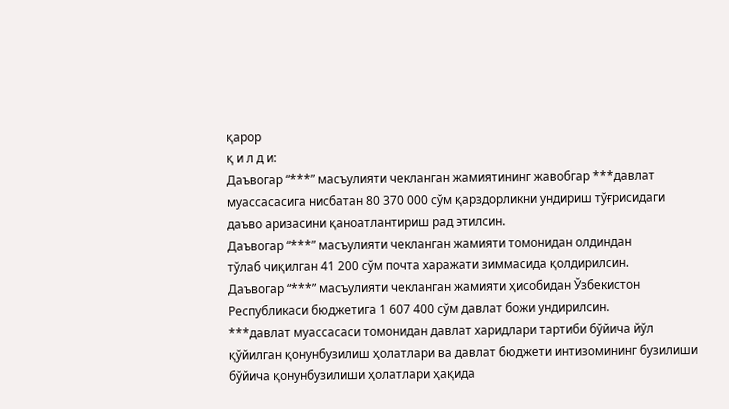қарор
қ и л д и:
Даъвогар “***” масъулияти чекланган жамиятининг жавобгар ***давлат
муассасасига нисбатан 80 370 000 сўм қарздорликни ундириш тўғрисидаги
даъво аризасини қаноатлантириш рад этилсин.
Даъвогар “***” масъулияти чекланган жамияти томонидан олдиндан
тўлаб чиқилган 41 200 сўм почта харажати зиммасида қолдирилсин.
Даъвогар “***” масъулияти чекланган жамияти ҳисобидан Ўзбекистон
Республикаси бюджетига 1 607 400 сўм давлат божи ундирилсин.
***давлат муассасаси томонидан давлат харидлари тартиби бўйича йўл
қўйилган қонунбузилиш ҳолатлари ва давлат бюджети интизомининг бузилиши
бўйича қонунбузилиши ҳолатлари ҳақида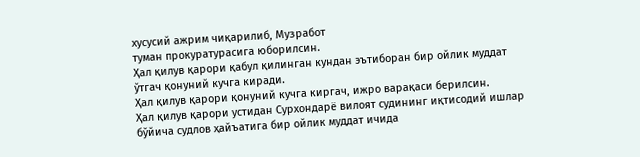хусусий ажрим чиқарилиб, Музработ
туман прокуратурасига юборилсин.
Ҳал қилув қарори қабул қилинган кундан эътиборан бир ойлик муддат
ўтгач қонуний кучга киради.
Ҳал қилув қарори қонуний кучга киргач, ижро варақаси берилсин.
Ҳал қилув қарори устидан Сурхондарё вилоят судининг иқтисодий ишлар
бўйича судлов ҳайъатига бир ойлик муддат ичида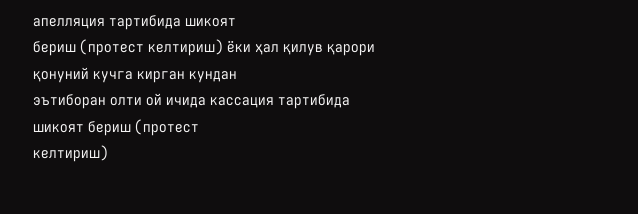апелляция тартибида шикоят
бериш (протест келтириш) ёки ҳал қилув қарори қонуний кучга кирган кундан
эътиборан олти ой ичида кассация тартибида шикоят бериш (протест
келтириш)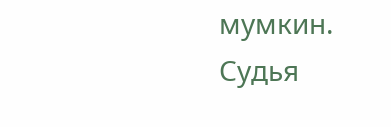мумкин.
Судья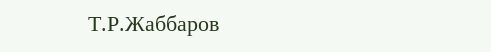Т.Р.Жаббаров